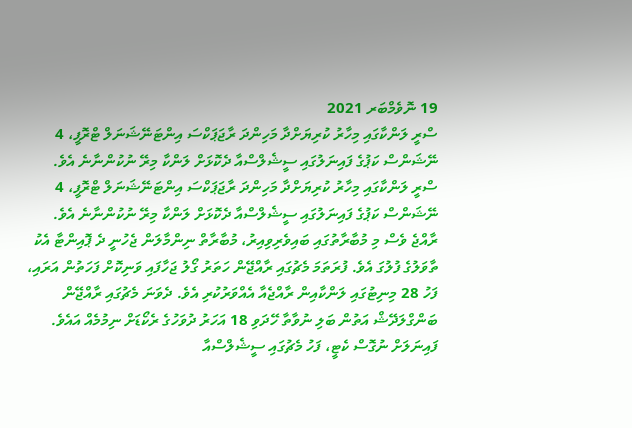19 ނޮވެމްބަރ 2021
ސްރީ ލަންކާގައި މިހާރު ކުރިޔަށްދާ މަހިންދަ ރާޖަޕަކްސަ އިންޓަނޭޝަނަލް ޓްރޮފީ، 4 ނޭޝަންސް ކަޕުގެ ފައިނަލުގައި ސީޝެލްސްއާ ދެކޮޅަށް ލަންކާ މިރޭ ނުކުންނާނެ އެވެ.
ސްރީ ލަންކާގައި މިހާރު ކުރިޔަށްދާ މަހިންދަ ރާޖަޕަކްސަ އިންޓަނޭޝަނަލް ޓްރޮފީ، 4 ނޭޝަންސް ކަޕުގެ ފައިނަލުގައި ސީޝެލްސްއާ ދެކޮޅަށް ލަންކާ މިރޭ ނުކުންނާނެ އެވެ.
ރާއްޖެ ވެސް މި މުބާރާތުގައި ބައިވެރިވިއިރު، މުބާރާތް ނިންމާލަން ޖެހުނީ ދެ ޕޮއިންޓާ އެކު ތާވަލުގެ ފުލުގަ އެވެ. ފުރަތަމަ މެޗުގައި ރާއްޖޭން ހަތަރު ގޯލު ޖަހާފައި ވަނިކޮށް ފަހަތުން އަރައި، ފަހު 28 މިނިޓުގައި ލަންކާއިން ރާއްޖެއާ އެއްވަރުކުރި އެވެ. ދެވަނަ މެޗުގައި ރާއްޖޭން ބަންގްލަދޭޝް އަތުން ބަލި ނުވާތާ ހޭދަވި 18 އަހަރު ދުވަހުގެ ރެކޯޑަށް ނިމުމެއް އައެވެ. ފައިނަލަށް ނުގޮސް ކެޓީ، ފަހު މެޗުގައި ސީޝެލްސްއާ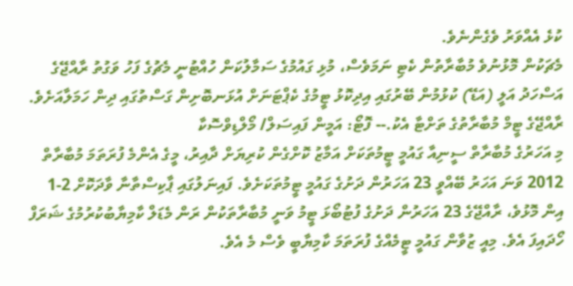ކުޅެ އެއްވަރު ވެގެންނެވެ.
މެޗަކުން މޮޅުނުވެ މުބާރާތުން ކެޓި ނަމަވެސް، މުޅި ގައުމުގެ ސަމާލުކަން ހުއްޓުނީ މެޗުގެ ފަހު ވަގުތު ރާއްޖޭގެ އަސްހަދު އަލީ (އަޑޭ) ކުޅުމުން ބޭރުގައި އިދިކޮޅު ޓީމުގެ ކެޕްޓަނަށް އުޅަނބޮށިން ގަސްތުގައި ދިން ހަމަލާއަށެވެ.
ރާއްޖޭގެ ޓީމް މުބާރާތުގެ ތަށްޓާ އެކު.-- ފޮޓޯ: އަމީން ފައިސަލް/ މޯލްޑިވްސޮކާ
މި އަހަރުގެ މުބާރާތް ސީނިއާ ގައުމީ ޓީމުތަކަށް އަމާޒު ކޮށްގެން ކުރިޔަށް ދާއިރު، މީގެ އެންމެ ފުރަތަމަ މުބާރާތް 2012 ވަނަ އަހަރު ބޭއްވީ 23 އަހަރުން ދަށުގެ ގައުމީ ޓީމުތަކަށެވެ. ފައިނަލުގައި ޕާކިސްތާނާ ވާދަކޮށް 2-1 އިން މޮޅުވެ، ރާއްޖޭގެ 23 އަހަރުން ދަށުގެ ފުޓުބޯޅަ ޓީމު ވަނީ މުބާރާތަކުން ރަން މެޑަލް ކާމިޔާބުކުރުމުގެ ޝަރަފް ހޯދައިފަ އެވެ. މިއީ ޒުވާން ގައުމީ ޓީމެއްގެ ފުރަތަމަ ކާމިޔާބީ ވެސް މެ އެވެ.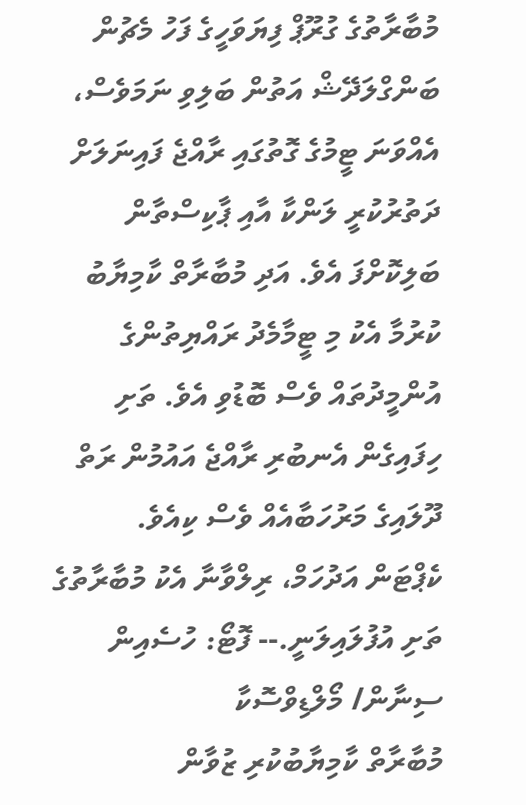މުބާރާތުގެ ގުރޫޕް ފިޔަވަހީގެ ފަހު މެޗުން ބަންގްލަދޭޝް އަތުން ބަލިވި ނަމަވެސް، އެއްވަނަ ޓީމުގެ ގޮތުގައި ރާއްޖެ ފައިނަލަށް ދަތުރުކުރީ ލަންކާ އާއި ޕާކިސްތާން ބަލިކޮށްފަ އެވެ. އަދި މުބާރާތް ކާމިޔާބު ކުރުމާ އެކު މި ޓީމާމެދު ރައްޔިތުންގެ އުންމީދުތައް ވެސް ބޮޑުވި އެވެ. ތަށި ހިފައިގެން އެނބުރި ރާއްޖެ އައުމުން ރަތް ދޫލައިގެ މަރުހަބާއެއް ވެސް ކިއެވެ.
ކެޕްޓަން އަދުހަމް، ރިލްވާނާ އެކު މުބާރާތުގެ ތަށި އުފުލައިލަނީ.-- ފޮޓޯ: ހުސެއިން ސިނާން/ މޯލްޑިވްސޮކާ
މުބާރާތް ކާމިޔާބުކުރި ޒުވާން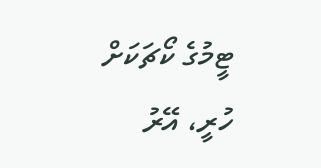ޓީމުގެ ކޯޗަކަށް ހުރީ، އޭރު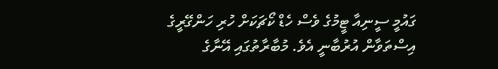ގައުމީ ސީނިއާ ޓީމުގެ ވެސް ހެޑް ކޯޗަކަށް ހުރި ހަންގޭރީގެ އިސްތަވާން އުރުބާނީ އެވެ. މުބާރާތުގައި އޭނާގެ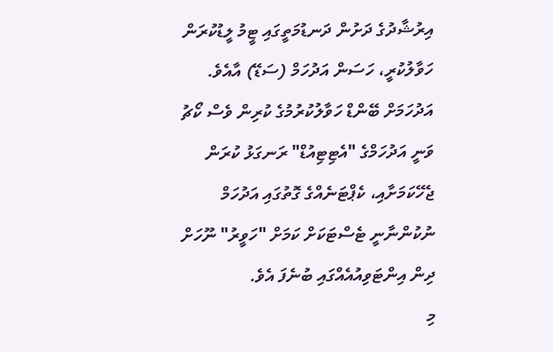އިރުޝާދުގެ ދަށުން ދަނޑުމަތީގައި ޓީމު ލީޑުކުރަން ހަވާލުކުރީ، ހަސަން އަދުހަމް (ސަޑޭ) އާއެވެ. އަދުހަމަށް ބޭންޑް ހަވާލުކުރުމުގެ ކުރިން ވެސް ކޯޗު ވަނީ އަދުހަމްގެ "އެޓިޓިއުޑް" ރަނގަޅު ކުރަން ޖެހޭކަމަށާއި، ކެޕްޓަނެއްގެ ގޮތުގައި އަދުހަމް ނުކުންނާނީ ޓެސްޓަކަށް ކަމަށް "ހަވީރު" ނޫހަށް ދިން އިންޓަވިއުއެއްގައި ބުނެފަ އެވެ.
މި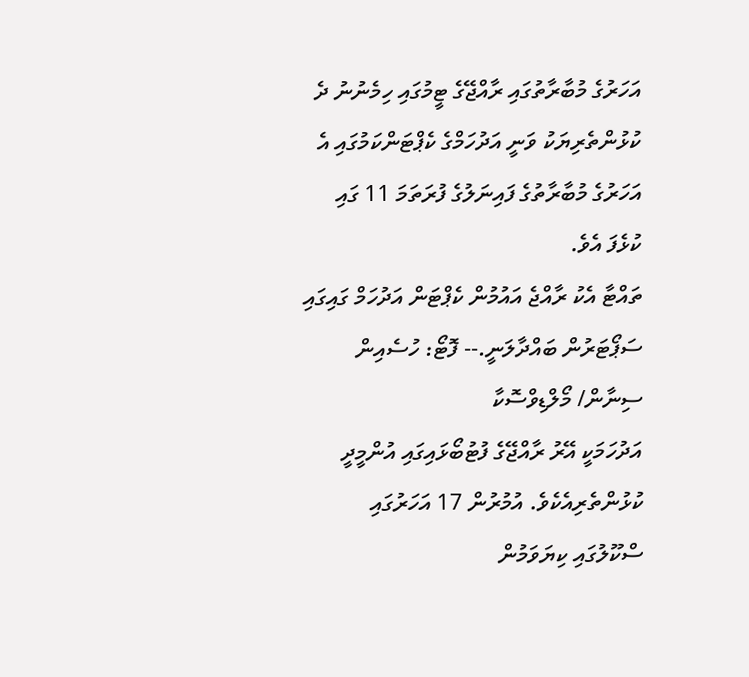އަހަރުގެ މުބާރާތުގައި ރާއްޖޭގެ ޓީމުގައި ހިމެނުނު ދެ ކުޅުންތެރިޔަކު ވަނީ އަދުހަމްގެ ކެޕްޓަންކަމުގައި އެ އަހަރުގެ މުބާރާތުގެ ފައިނަލުގެ ފުރަތަމަ 11 ގައި ކުޅެފަ އެވެ.
ތައްޓާ އެކު ރާއްޖެ އައުމުން ކެޕްޓަން އަދުހަމް ގައިގައި ސަޕޯޓަރުން ބައްދާލަނީ.-- ފޮޓޯ: ހުސެއިން ސިނާން/ މޯލްޑިވްސޮކާ
އަދުހަމަކީ އޭރު ރާއްޖޭގެ ފުޓުބޯޅައިގައި އުންމީދީ ކުޅުންތެރިއެކެވެ. އުމުރުން 17 އަހަރުގައި ސްކޫލުގައި ކިޔަވަމުން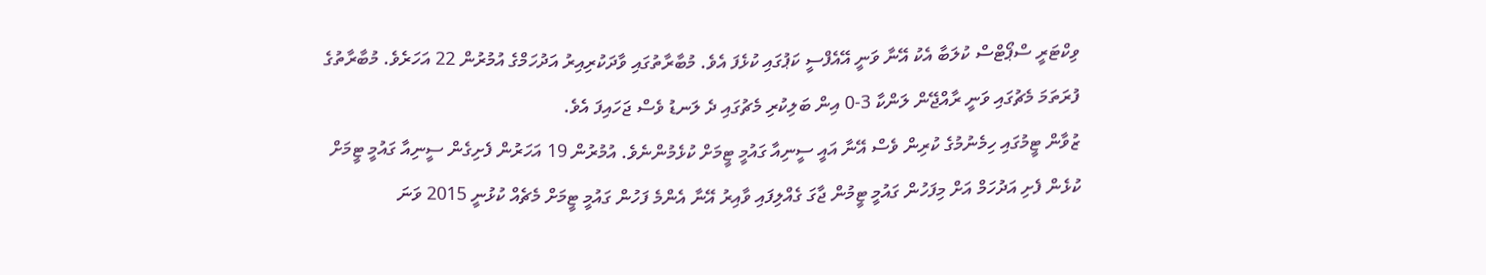ވިކްޓަރީ ސްޕޯޓްސް ކުލަބާ އެކު އޭނާ ވަނީ އޭއެފްސީ ކަޕުގައި ކުޅެފަ އެވެ. މުބާރާތުގައި ވާދަކުރިއިރު އަދުހަމްގެ އުމުރުން 22 އަހަރެވެ. މުބާރާތުގެ ފުރަތަމަ މެޗުގައި ވަނީ ރާއްޖޭން ލަންކާ 3-0 އިން ބަލިކުރި މެޗުގައި ދެ ލަނޑު ވެސް ޖަހައިފަ އެވެ.
ޒުވާން ޓީމުގައި ހިމެނުމުގެ ކުރިން ވެސް އޭނާ އައީ ސީނިއާ ގައުމީ ޓީމަށް ކުޅެމުންނެވެ. އުމުރުން 19 އަހަރުން ފެށިގެން ސީނިއާ ގައުމީ ޓީމަށް ކުޅެން ފެށި އަދުހަމް އަށް މިފަހުން ގައުމީ ޓީމުން ޖާގަ ގެއްލިފައި ވާއިރު އޭނާ އެންމެ ފަހުން ގައުމީ ޓީމަށް މެޗެއް ކުޅުނީ 2015 ވަނަ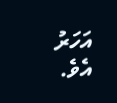އަހަރު އެވެ.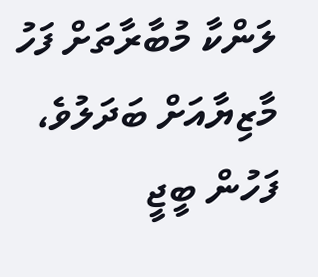ލަންކާ މުބާރާތަށް ފަހު މާޒިޔާއަށް ބަދަލުވެ، ފަހުން ބީޖީ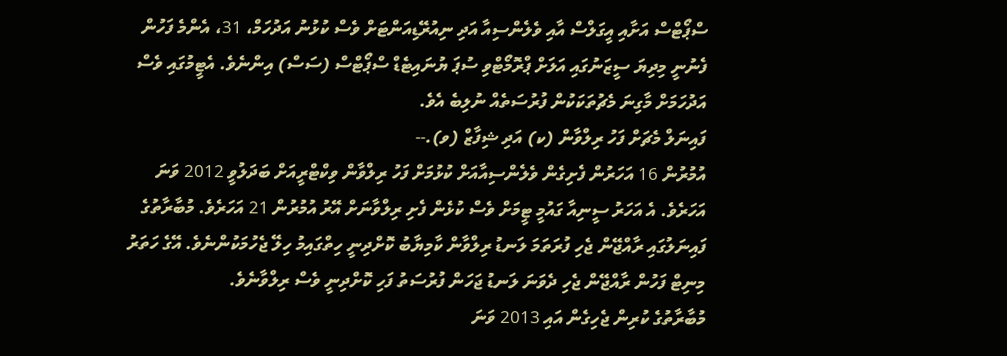ސްޕޯޓްސް އަށާއި އީގަލްސް އާއި ވެލެންސިއާ އަދި ނިއުރޭޑިއަންޓަށް ވެސް ކުޅުނު އަދުހަމް، 31، އެންމެ ފަހުން ފެނުނީ މިދިޔަ ސީޒަނުގައި އަލަށް ޕްރޮމޯޓްވި ސުޕަ ޔުނައިޓެޑް ސްޕޯޓްސް (ސަސް) އިންނެވެ. އެޓީމުގައި ވެސް އަދުހަމަށް މާގިނަ މެޗުތަކަކުން ފުރުސަތެއް ނުލިބެ އެވެ.
ފައިނަލް މެޗަށް ފަހު ރިލްވާން (ކ) އަދި ޝިފާޒް (ވ).--
އުމުރުން 16 އަހަރުން ފެށިގެން ވެލެންސިއާއަށް ކުޅުމަށް ފަހު ރިލްވާން ވިކްޓްރީއަށް ބަދަލުވީ 2012 ވަނަ އަހަރެވެ. އެ އަހަރު ސީނިއާ ގައުމީ ޓީމަށް ވެސް ކުޅެން ފެށި ރިލްވާނަށް އޭރު އުމުރުން 21 އަހަރެވެ. މުބާރާތުގެ ފައިނަލުގައި ރާއްޖޭން ޖެހި ފުރަތަމަ ލަނޑު ރިލްވާން ކާމިޔާބު ކޮށްދިނީ ހިތްގައިމު ހިލޭ ޖެހުމަކުންނެވެ. އޭގެ ހަތަރު މިނިޓް ފަހުން ރާއްޖޭން ޖެހި ދެވަނަ ލަނޑު ޖަހަން ފުރުސަތު ފަހި ކޮށްދިނީ ވެސް ރިލްވާނެވެ.
މުބާރާތުގެ ކުރިން ޖެހިގެން އައި 2013 ވަނަ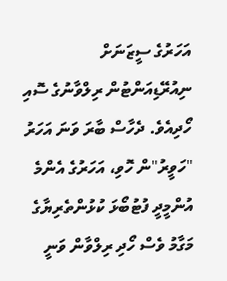އަހަރުގެ ސީޒަނަށް ނިއުރޭޑިއަންޓުން ރިލްވާނުގެ ސޮއި ހޯދިއެވެ. ދެހާސް ބާރަ ވަނަ އަހަރު "ހަވީރު"ން ހޮވި، އަހަރުގެ އެންމެ އުންމީދީ ފުޓުބޯޅަ ކުޅުންތެރިޔާގެ މަގާމު ވެސް ހޯދި ރިލްވާން ވަނީ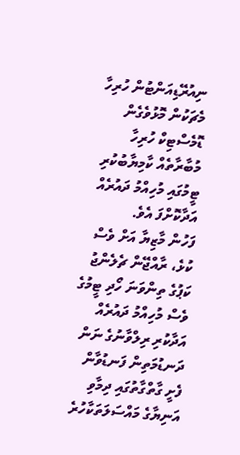ނިއުރޭޑިއަންޓުން ހުރިހާ މެޗަކުން މޮޅުވެގެން ޑޮމެސްޓިކް ހުރިހާ މުބާރާތެއް ކާމިޔާބުކުރި ޓީމުގައި މުހިއްމު ދައުރެއް އަދާކޮށްފަ އެވެ.
ފަހުން މާޒިޔާ އަށް ވެސް ކުޅެ، ރާއްޖޭން ޗެލެންޖު ކަޕުގެ ތިންވަނަ ހޯދި ޓީމުގެ ވެސް މުހިއްމު ދައުރެއް އަދާކުރި ރިލްވާނުގެ ނަން ދަނޑުމަތިން ފަނޑުވާން ފެށީ ގާތްގާތުގައި ދިމާވި އަނިޔާގެ މައްސަލަތަކާހުރެ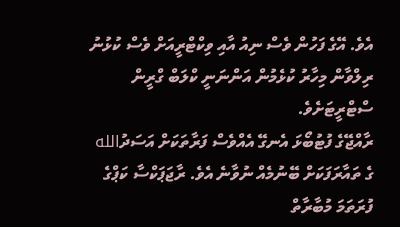އެވެ. އޭގެ ފަހުން ވެސް ނިއު އާއި ވިކްޓްރީއަށް ވެސް ކުޅުނު ރިލްވާން މިހާރު ކުޅެމުން އަންނަނީ ކްލަބް ގްރީން ސްޓްރީޓަށެވެ.
ރާއްޖޭގެ ފުޓުބޯޅަ އެނގޭ އެއްވެސް ފަރާތަކަށް އަސަދުالله ގެ ތައާރަފަކަށް ބޭނުމެއް ނުވާނެ އެވެ. ރާޖަޕަކްސާ ކަޕްގެ ފުރަތަމަ މުބާރާތް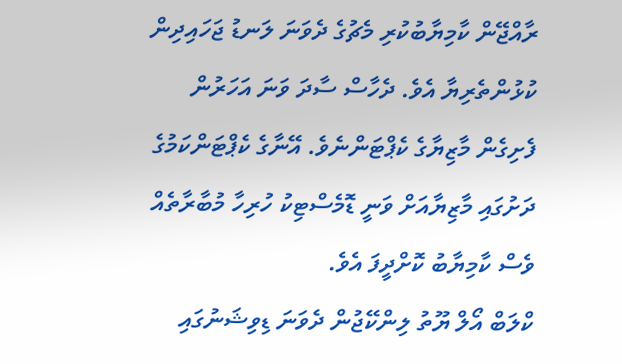ރާއްޖޭން ކާމިޔާބުކުރި މެޗުގެ ދެވަނަ ލަނޑު ޖަހައިދިން ކުޅުންތެރިޔާ އެވެ. ދެހާސް ސާދަ ވަނަ އަހަރުން ފެށިގެން މާޒިޔާގެ ކެޕްޓަންނެވެ. އޭނާގެ ކެޕްޓަންކަމުގެ ދަށުގައި މާޒިޔާއަށް ވަނީ ޑޮމެސްޓިކު ހުރިހާ މުބާރާތެއް ވެސް ކާމިޔާބު ކޮށްދީފަ އެވެ.
ކްލަބް އޯލް ޔޫތު ލިންކޭޖުން ދެވަނަ ޑިވިޝަނުގައި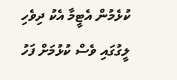ކުޅެމުން އެޓީމާ އެކު ދިވެހި ލީގުގައި ވެސް ކުޅުމަށް ފަހު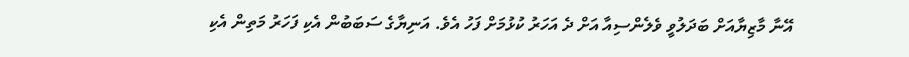އޭނާ މާޒިޔާއަށް ބަދަލުވީ ވެލެންސިއާ އަށް ދެ އަހަރު ކުޅުމަށް ފަހު އެވެ. އަނިޔާގެ ސަބަބުން އެކި ފަހަރު މަތިން އެކި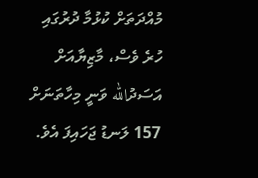މުއްދަތަށް ކުޅުމާ ދުރުގައި ހުރެ ވެސް، މާޒިޔާއަށް އަސަދުالله ވަނީ މިހާތަނަށް 157 ލަނޑު ޖަހައިފަ އެވެ.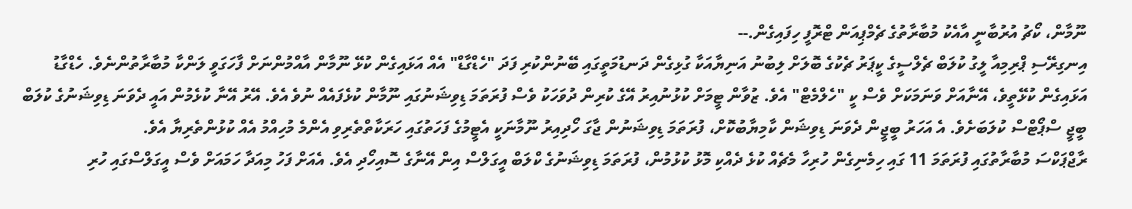ނޫމާން، ކޯޗު އުރުބާނީ އާއެކު މުބާރާތުގެ ޗެމްޕިއަން ޓްރޮފީ ހިފައިގެން.--
އިނގިރޭސި ޕްރިމިއާ ލީގު ކުލަބް ޗެލްސީގެ ކީޕަރު ޗެކުގެ ބޮލަށް ލިބުނު އަނިޔާއަކާ ގުޅިގެން ދަނޑުމަތީގައި ބޭނުންކުރި ފަދަ "ހެޑްގާޑް" އެއް އަޅައިގެން ކުޅޭ ނޫމާން އާއްމުންނަށް ފާހަގަވީ ލަންކާ މުބާރާތުންނެވެ. ހެޑްގާޑު އަޅައިގެން ކުޅޭތީވެ، އޭނާއަށް ވަނަމަކަށް ވެސް ކީ "ހެލްމެޓް" އެވެ. ޒުވާން ޓީމަށް ކުޅުނުއިރު އޭގެ ކުރިން ދުވަހަކު ވެސް ފުރަތަމަ ޑިވިޝަނުގައި ނޫމާން ކުޅެފައެއް ނުވެ އެވެ. އޭރު އޭނާ ކުޅެމުން އައީ ދެވަނަ ޑިވިޝަނުގެ ކުލަބް ބީޖީ ސްޕޯޓްސް ކުލަބަށެވެ. އެ އަހަރު ބީޖީން ދެވަނަ ޑިވިޝަން ކާމިޔާބުކޮށް، ފުރަތަމަ ޑިވިޝަނުން ޖާގަ ހޯދިއިރު ނޫމާނަކީ އެޓީމުގެ ފަހަތުގައި ހަރަކާތްތެރިވި އެންމެ މުހިއްމު އެއް ކުޅުންތެރިޔާ އެވެ.
ރާޖްޕަކްސަ މުބާރާތުގައި ފުރަތަމަ 11 ގައި ހިމެނިގެން ހުރިހާ މެޗެއް ކުޅެ ދެއްކި މޮޅު ކުޅުމުން، ފުރަތަމަ ޑިވިޝަނުގެ ކްލަބް އީގަލްސް އިން އޭނާގެ ސޮއިހޯދި އެވެ. އެއަށް ފަހު މިއަދާ ހަމައަށް ވެސް އީގަލްސްގައި ހުރި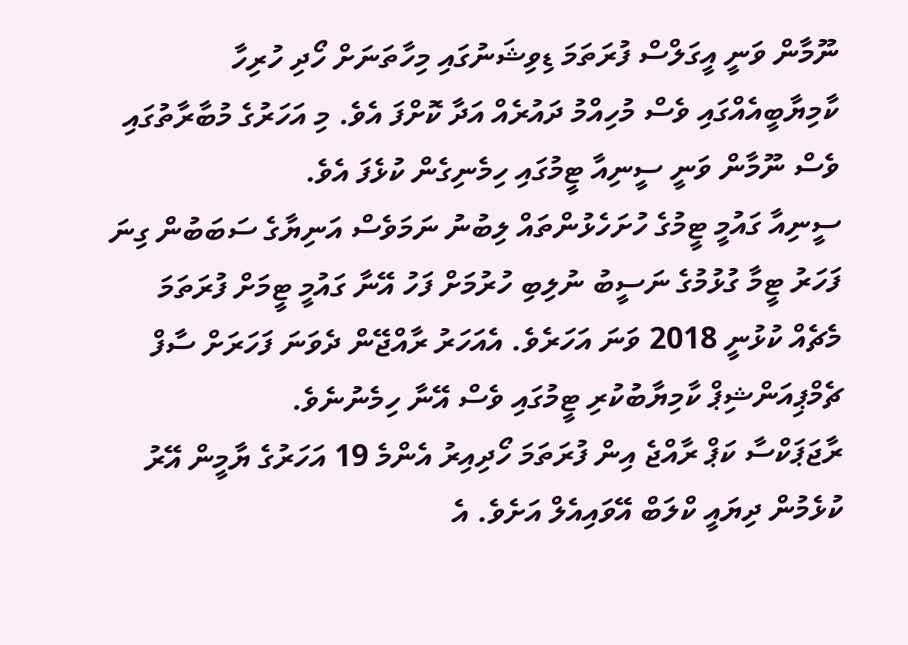ނޫމާން ވަނީ އީގަލްސް ފުރަތަމަ ޑިވިޝަނުގައި މިހާތަނަށް ހޯދި ހުރިހާ ކާމިޔާބީއެއްގައި ވެސް މުހިއްމު ދައުރެއް އަދާ ކޮށްފަ އެވެ. މި އަހަރުގެ މުބާރާތުގައި ވެސް ނޫމާން ވަނީ ސީނިއާ ޓީމުގައި ހިމެނިގެން ކުޅެފަ އެވެ.
ސީނިއާ ގައުމީ ޓީމުގެ ހުށަހެޅުންތައް ލިބުނު ނަމަވެސް އަނިޔާގެ ސަބަބުން ގިނަ ފަހަރު ޓީމާ ގުޅުމުގެ ނަސީބު ނުލިބި ހުރުމަށް ފަހު އޭނާ ގައުމީ ޓީމަށް ފުރަތަމަ މެޗެއް ކުޅުނީ 2018 ވަނަ އަހަރެވެ. އެއަހަރު ރާއްޖޭން ދެވަނަ ފަހަރަށް ސާފް ޗެމްޕިއަންޝިޕް ކާމިޔާބުކުރި ޓީމުގައި ވެސް އޭނާ ހިމެނުނެވެ.
ރާޖަޕަކްސާ ކަޕް ރާއްޖެ އިން ފުރަތަމަ ހޯދިއިރު އެންމެ 19 އަހަރުގެ ޔާމީން އޭރު ކުޅެމުން ދިޔައީ ކްލަބް އޭވައިއެލް އަށެވެ. އެ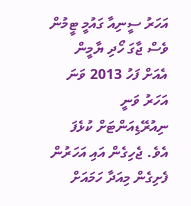އަހަރު ސީނިއާ ގައުމީ ޓީމުން ވެސް ޖާގަ ހޯދި ޔާމީން އެއަށް ފަހު 2013 ވަނަ އަހަރު ވަނީ ނިއުރޭޑިއަންޓަށް ކުޅެފަ އެވެ. ޖެހިގެން އައި އަހަރުން ފެށިގެން މިއަދާ ހަމައަށް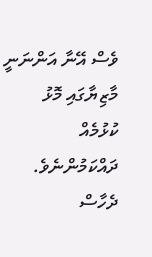ވެސް އޭނާ އަންނަނީ މާޒިޔާގައި މޮޅު ކުޅުމެއް ދައްކަމުންނެވެ.
ދެހާސް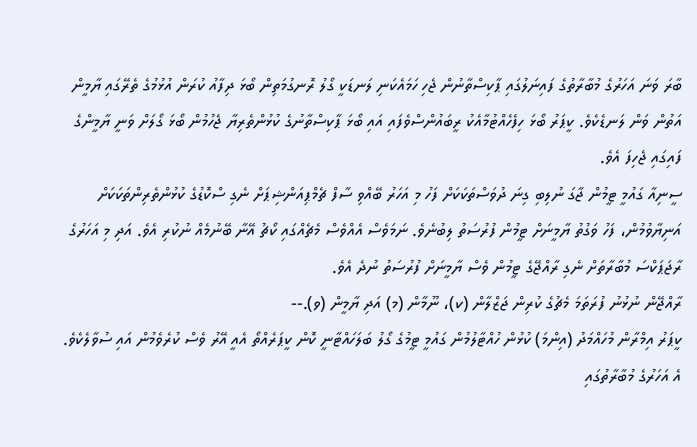ބާރަ ވަނަ އަހަރުގެ މުބާރާތުގެ ފައިނަލުގައި ޕާކިސްތާނުން ޖެހި ހަމައެކަނި ލަނޑަކީ ގޯލު ރޮނގުމަތިން ބޯޅަ ދިފާއު ކުރަން އުޅުމުގެ ތެރޭގައި ޔާމީން އަތުން ވަން ލަނޑެކެވެ. ކީޕަރު ބޯޅަ ހިފެހެއްޓުމާއެކު ރީބައުންސްވެފައި އައި ބޯޅަ ޕާކިސްތާނުގެ ކުޅުންތެރިޔާ ޖެހުމުން ބޯޅަ ގޯލަށް ވަނީ ޔާމީންގެ ފައިގައި ޖެހިފަ އެވެ.
ސީނިއާ ގައުމީ ޓީމުން ޖާގަ ނުލިބި ގިނަ ދުވަސްތަކަކަށް ފަހު މި އަހަރު ބޭއްވި ސާފް ޗެމްޕިއަންޝިޕަށް ނެގި ސްކޮޑުގެ ކުޅުންތެރިންތަކަކަށް އަނިޔާވުމުން، ފަހު ވަގުތު ޔާމީނަށް ޓީމުން ފުރުސަތު ލިބުނެވެ. ނަމަވެސް އެއްވެސް މެޗެއްގައި ކޯޗު އޭނާ ބޭނުމެއް ނުކުރި އެވެ. އަދި މި އަހަރުގެ ރާޖަޕަކްސަ މުބާރާތަށް ނެގި ރާއްޖޭގެ ޓީމުން ވެސް ޔާމީނަށް ފުރުސަތު ނުދެ އެވެ.
ރާއްޖޭން ނުޅުނު ފުރަތަމަ މެޗުގެ ކުރިން ޖަޒްލާން (ކ)، ނޫމާން (މ) އަދި ޔާމީން (ވ).--
ކީޕަރު އިމްރާން މުހައްމަދު (އިންމަ) ކުޅުން ހުއްޓާލުމުން ގައުމީ ޓީމުގެ ގޯލު ބަލަހައްޓާނީ ކޮން ކީޕަރެއްތޯ އެއީ އޭރު ވެސް ކުރެވެމުން އައި ސުވާލެކެވެ. އެ އަހަރުގެ މުބާރާތުގައި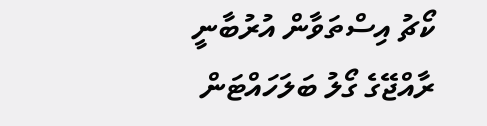ކޯޗު އިސްތަވާން އުރުބާނީ ރާއްޖޭގެ ގޯލު ބަލަހައްޓަން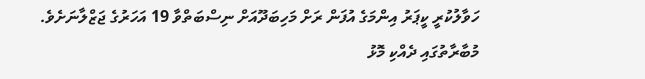ހަވާލުކުރީ ކީޕަރު އިންމަގެ އުފަން ރަށް މަހިބަދޫއަށް ނިސްބަތްވާ 19 އަހަރުގެ ޖަޒްލާނަށެވެ.
މުބާރާތުގައި ދެއްކި މޮޅު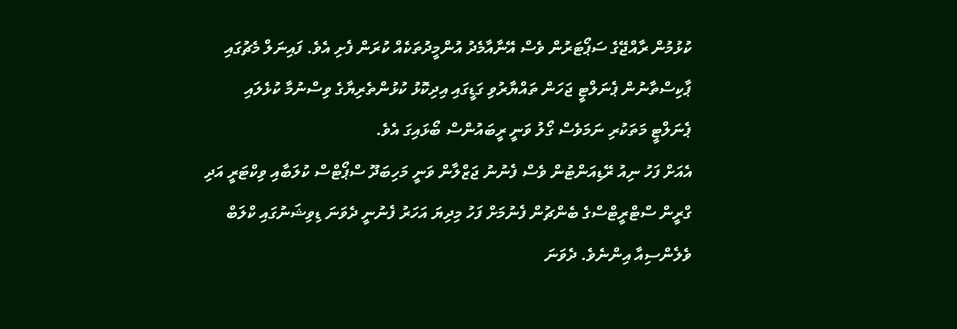ކުޅުމުން ރާއްޖޭގެ ސަޕޯޓަރުން ވެސް އޭނާއާމެދު އުންމީދުތަކެއް ކުރަން ފެށި އެވެ. ފައިނަލް މެޗުގައި ޕާކިސްތާނުން ޕެނަލްޓީ ޖަހަން ތައްޔާރުވި ގަޑީގައި އިދިކޮޅު ކުޅުންތެރިޔާގެ ވިސްނުމާ ކުޅެލައި ޕެނަލްޓީ މަތަކުރި ނަމަވެސް ގޯލު ވަނީ ރީބައުންސް ބޯޅައިގަ އެވެ.
އެއަށް ފަހު ނިއު ރޭޑިއަންޓުން ވެސް ފެނުނު ޖަޒްލާން ވަނީ މަހިބަދޫ ސްޕޯޓްސް ކުލަބާއި ވިކްޓަރީ އަދި ގްރީން ސްޓްރީޓްސްގެ ބެންޗުން ފެނުމަށް ފަހު މިދިޔަ އަހަރު ފެނުނީ ދެވަނަ ޑިވިޝަނުގައި ކްލަބް ވެލެންސިއާ އިންނެވެ. ދެވަނަ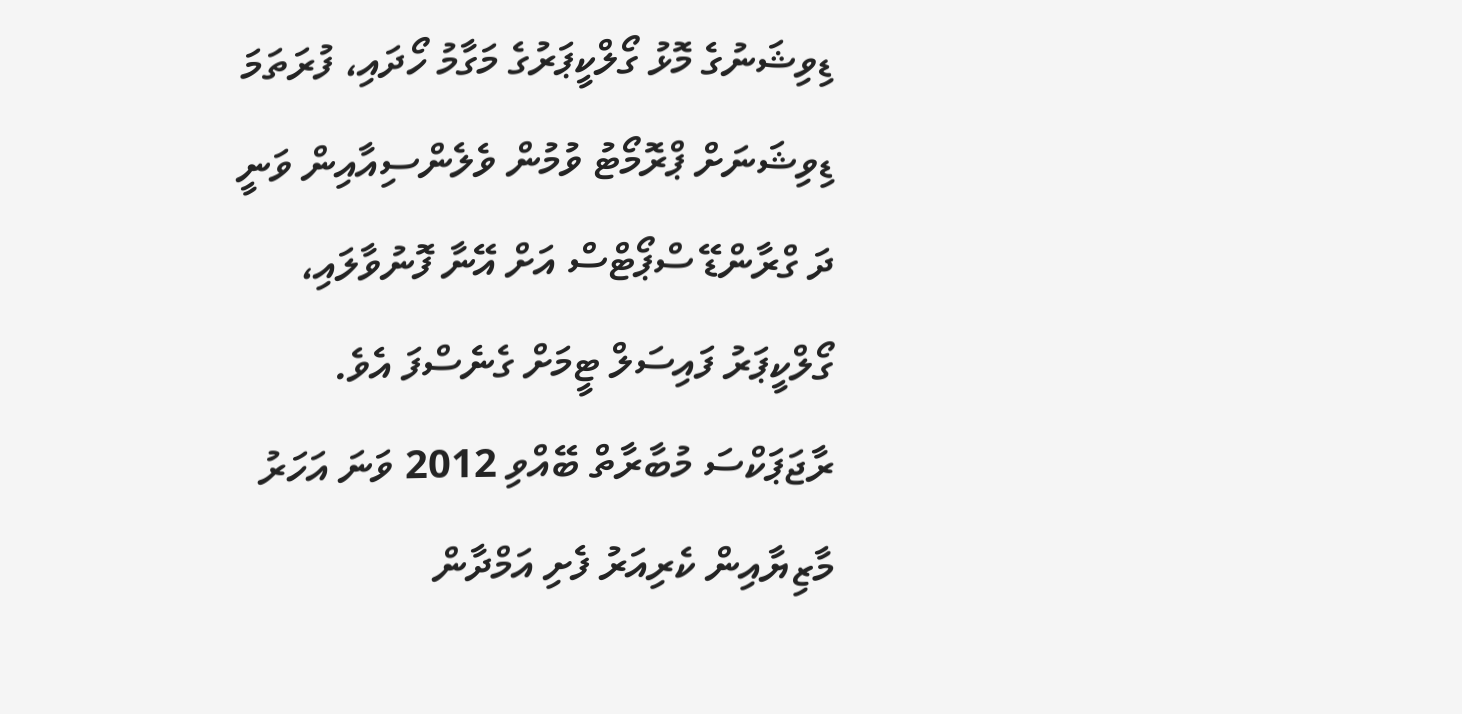ޑިވިޝަނުގެ މޮޅު ގޯލްކީޕަރުގެ މަގާމު ހޯދައި، ފުރަތަމަ ޑިވިޝަނަށް ޕްރޮމޯޓު ވުމުން ވެލެންސިއާއިން ވަނީ ދަ ގްރާންޑޭ ސްޕޯޓްސް އަށް އޭނާ ފޮނުވާލައި، ގޯލްކީޕަރު ފައިސަލް ޓީމަށް ގެނެސްފަ އެވެ.
ރާޖަޕަކްސަ މުބާރާތް ބޭއްވި 2012 ވަނަ އަހަރު މާޒިޔާއިން ކެރިއަރު ފެށި އަމްދާން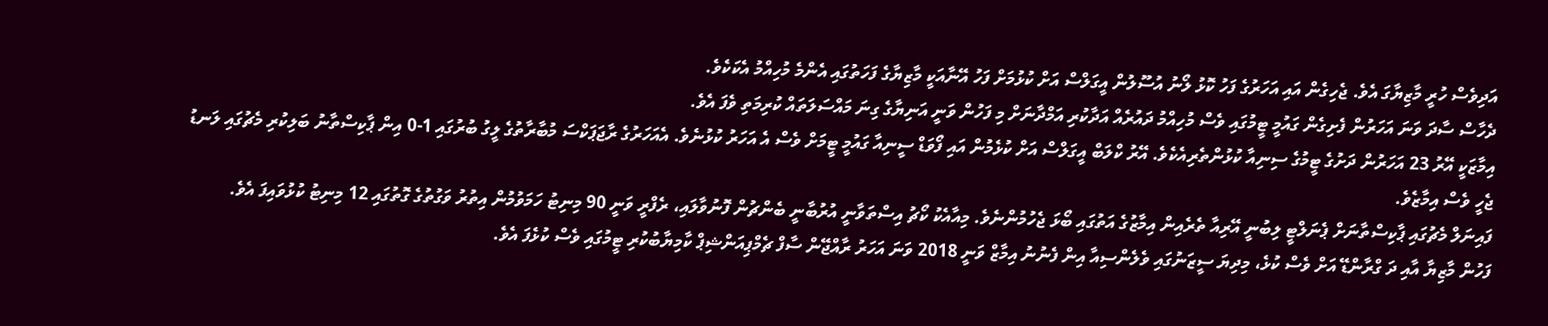އަދިވެސް ހުރީ މާޒިޔާގަ އެވެ. ޖެހިގެން އައި އަހަރުގެ ފަހު ކޮޅު ލޯނު އުސޫލުން އީގަލްސް އަށް ކުޅުމަށް ފަހު އޭނާއަކީ މާޒިޔާގެ ފަހަތުގައި އެންމެ މުހިއްމު އެކަކެވެ.
ދެހާސް ސާދަ ވަނަ އަހަރުން ފެށިގެން ގައުމީ ޓީމުގައި ވެސް މުހިއްމު ދައުރެއް އަދާކުރި އަމްދާނަށް މި ފަހުން ވަނީ އަނިޔާގެ ގިނަ މައްސަލަތައް ކުރިމަތި ވެފަ އެވެ.
އިމާޒަކީ އޭރު 23 އަހަރުން ދަށުގެ ޓީމުގެ ސިނިއާ ކުޅުންތެރިއެކެވެ. އޭރު ކްލަބް އީގަލްސް އަށް ކުޅެމުން އައި ފޯވަޑް ސީނިއާ ގައުމީ ޓީމަށް ވެސް އެ އަހަރު ކުޅުނެވެ. އެއަހަރުގެ ރާޖަޕަކްސަ މުބާރާތުގެ ލީގު ބުރުގައި 1-0 އިން ޕާކިސްތާނު ބަލިކުރި މެޗުގައި ލަނޑު ޖެހީ ވެސް އިމާޒެވެ.
ފައިނަލް މެޗުގައި ޕާކިސްތާނަށް ޕެނަލްޓީ ލިބުނީ އޭރިއާ ތެރެއިން އިމާޒުގެ އަތުގައި ބޯޅަ ޖެހުމުންނެވެ. މިއާއެކު ކޯޗު އިސްތަވާނީ އުރުބާނީ ބެންޗުން ފޮނުވާލައި، ރެފްރީ ވަނީ 90 މިނިޓު ހަމަވުމުން އިތުރު ވަގުތުގެ ގޮތުގައި 12 މިނިޓު ކުޅުވައިފަ އެވެ.
ފަހުން މާޒިޔާ އާއި ދަ ގްރާންޑޭ އަށް ވެސް ކުޅެ، މިދިޔަ ސީޒަނުގައި ވެލެންސިއާ އިން ފެނުނު އިމާޒް ވަނީ 2018 ވަނަ އަހަރު ރާއްޖޭން ސާފް ޗެމްޕިއަންޝިޕް ކާމިޔާބުކުރި ޓީމުގައި ވެސް ކުޅެފަ އެވެ.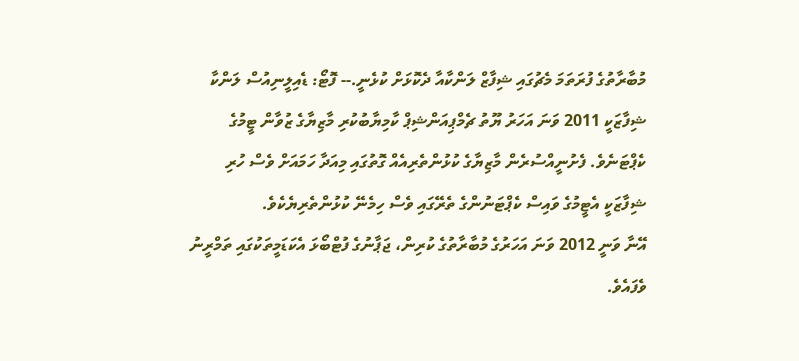މުބާރާތުގެ ފުރަތަމަ މެޗުގައި ޝިފާޒް ލަންކާއާ ދެކޮޅަށް ކުޅެނީ.-- ފޮޓޯ: ޑެއިލީނިއުސް ލަންކާ
ޝިފާޒަކީ 2011 ވަނަ އަހަރު ޔޫތު ޗެމްޕިއަންޝިޕް ކާމިޔާބުކުރި މާޒިޔާގެ ޒުވާން ޓީމުގެ ކެޕްޓަނެވެ. ފެށުނީއްސުރެން މާޒިޔާގެ ކުޅުންތެރިއެއް ގޮތުގައި މިއަދާ ހަމައަށް ވެސް ހުރި ޝިފާޒަކީ އެޓީމުގެ ވައިސް ކެޕްޓަނުންގެ ތެރޭގައި ވެސް ހިމެނޭ ކުޅުންތެރިޔެކެވެ.
އޭނާ ވަނީ 2012 ވަނަ އަހަރުގެ މުބާރާތުގެ ކުރިން، ޖަޕާނުގެ ފުޓްބޯޅަ އެކަޑަމީތަކުގައި ތަމްރީނު ވެފައެވެ.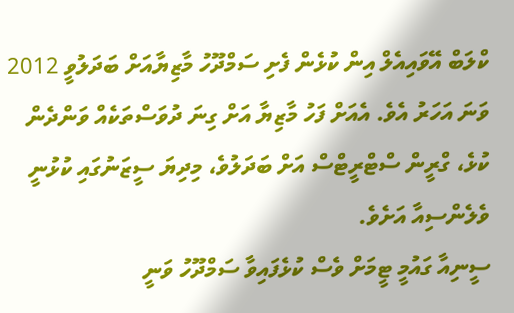ކްލަބް އޭވައިއެލް އިން ކުޅެން ފެށި ސަމްދޫހު މާޒިޔާއަށް ބަދަލުވީ 2012 ވަނަ އަހަރު އެވެ. އެއަށް ފަހު މާޒިޔާ އަށް ގިނަ ދުވަސްތަކެއް ވަންދެން ކުޅެ، ގްރީން ސްޓްރީޓްސް އަށް ބަދަލުވެ، މިދިޔަ ސީޒަނުގައި ކުޅުނީ ވެލެންސިއާ އަށެވެ.
ސީނިއާ ގައުމީ ޓީމަށް ވެސް ކުޅެފައިވާ ސަމްދޫހު ވަނީ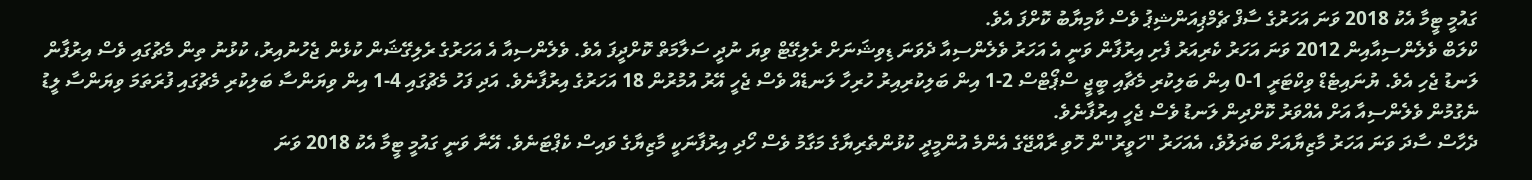ގައުމީ ޓީމާ އެކު 2018 ވަނަ އަހަރުގެ ސާފް ޗެމްޕިއަންޝިޕު ވެސް ކާމިޔާބު ކޮށްފަ އެވެ.
ކްލަބް ވެލެންސިއާއިން 2012 ވަނަ އަހަރު ކެރިއަރު ފެށި އިރުފާން ވަނީ އެ އަހަރު ވެލެންސިއާ ދެވަނަ ޑިވިޝަނަށް ރެލިގޭޓް ވިޔަ ނުދީ ސަލާމަތް ކޮށްދީފަ އެވެ. ވެލެންސިއާ އެ އަހަރުގެ ރެލިގޭޝަން ކުޅެން ޖެހުނުއިރު، ކުޅުނު ތިން މެޗުގައި ވެސް އިރުފާން ލަނޑު ޖެހި އެވެ. ޔުނައިޓެޑް ވިކްޓަރީ 1-0 އިން ބަލިކުރި މެޗާއި ބީޖީ ސްޕޯޓްސް 2-1 އިން ބަލިކުރިއިރު ހުރިހާ ލަނޑެއް ވެސް ޖެހީ އޭރު އުމުރުން 18 އަހަރުގެ އިރުފާނެވެ. އަދި ފަހު މެޗުގައި 4-1 އިން ވިޔަންސާ ބަލިކުރި މެޗުގައި ފުރަތަމަ ވިޔަންސާ ލީޑު ނެގުމުން ވެލެންސިއާ އަށް އެއްވަރު ކޮށްދިން ލަނޑު ވެސް ޖެހީ އިރުފާނެވެ.
ދެހާސް ސާދަ ވަނަ އަހަރު މާޒިޔާއަށް ބަދަލުވެ، އެއަހަރު "ހަވީރު"ން ހޮވި ރާއްޖޭގެ އެންމެ އުންމީދީ ކުޅުންތެރިޔާގެ މަގާމު ވެސް ހޯދި އިރުފާނަކީ މާޒިޔާގެ ވައިސް ކެޕްޓަނެވެ. އޭނާ ވަނީ ގައުމީ ޓީމާ އެކު 2018 ވަނަ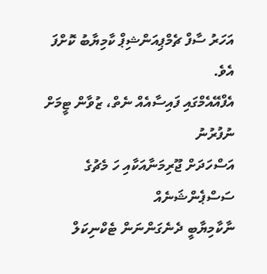އަހަރު ސާފް ޗެމްޕިއަންޝިޕް ކާމިޔާބު ކޮށްފަ އެވެ.
އެފްއޭއެމްގައި ފައިސާއެއް ނެތް، ޒުވާން ޓީމަށް ނުފުރުނު
އަސްހަދަށް ޖޫރިމަނާއަކާއި ހަ މެޗުގެ ސަސްޕެންޝަނެއް
ނާކާމިޔާބީ ދެނެގަންނަން ޓެކްނިކަލް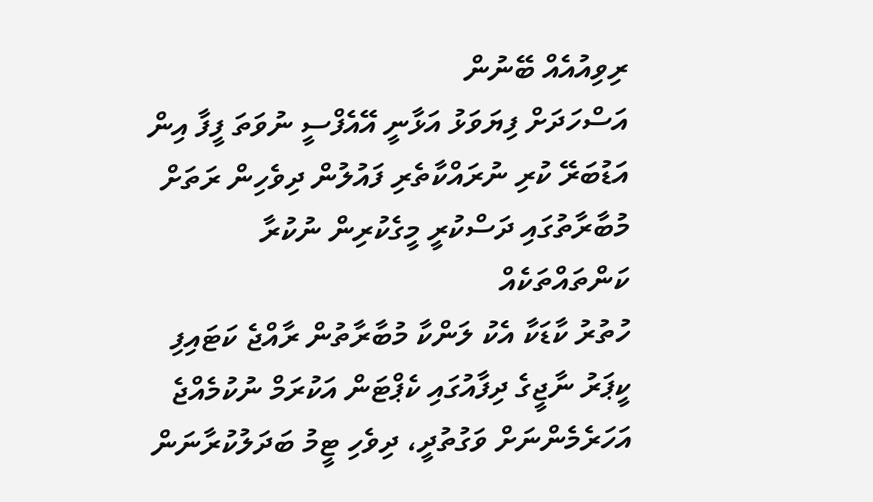ރިވިއުއެއް ބޭނުން
އަސްހަދަށް ފިޔަވަޅު އަޅާނީ އޭއެފްސީ ނުވަތަ ފީފާ އިން
އަޑުބަރޭ ކުރި ނުރައްކާތެރި ފައުލުން ދިވެހިން ރަތަށް
މުބާރާތުގައި ދަސްކުރީ މީގެކުރިން ނުކުރާ ކަންތައްތަކެއް
ހުތުރު ކާޑަކާ އެކު ލަންކާ މުބާރާތުން ރާއްޖެ ކަޓައިފި
ކީޕަރު ނާޖީގެ ދިފާއުގައި ކެޕްޓަން އަކުރަމް ނުކުމެއްޖެ
އަހަރެމެންނަށް ވަގުތުދީ، ދިވެހި ޓީމު ބަދަލުކުރާނަން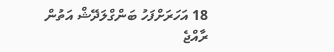18 އަހަރަށްފަހު ބަންގްލަދޭޝް އަތުން ރާއްޖެ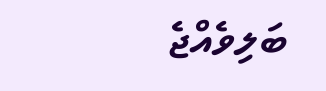ބަލިވެއްޖެ